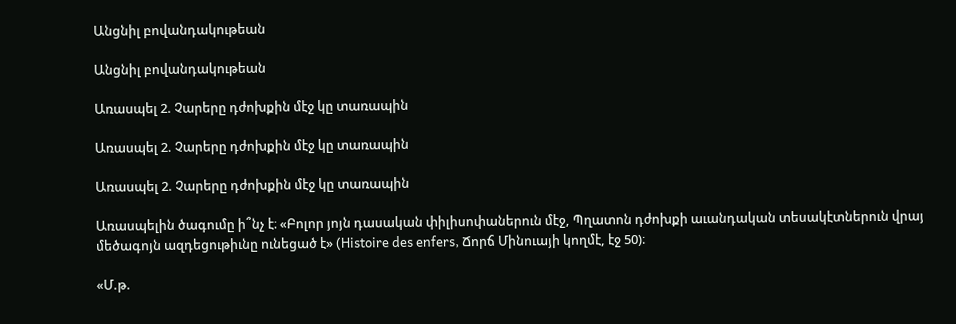Անցնիլ բովանդակութեան

Անցնիլ բովանդակութեան

Առասպել 2. Չարերը դժոխքին մէջ կը տառապին

Առասպել 2. Չարերը դժոխքին մէջ կը տառապին

Առասպել 2. Չարերը դժոխքին մէջ կը տառապին

Առասպելին ծագումը ի՞նչ է։ «Բոլոր յոյն դասական փիլիսոփաներուն մէջ, Պղատոն դժոխքի աւանդական տեսակէտներուն վրայ մեծագոյն ազդեցութիւնը ունեցած է» (Histoire des enfers, Ճորճ Մինուայի կողմէ, էջ 50)։

«Մ.թ.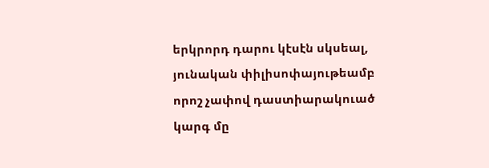երկրորդ դարու կէսէն սկսեալ, յունական փիլիսոփայութեամբ որոշ չափով դաստիարակուած կարգ մը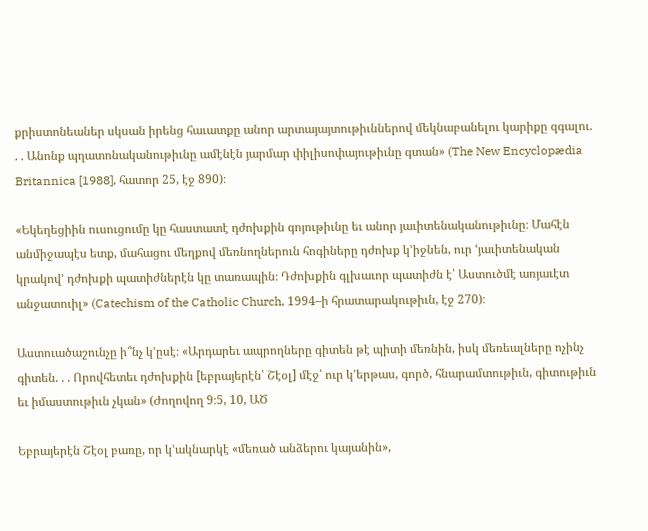քրիստոնեաներ սկսան իրենց հաւատքը անոր արտայայտութիւններով մեկնաբանելու կարիքը զգալու. . . Անոնք պղատոնականութիւնը ամէնէն յարմար փիլիսոփայութիւնը գտան» (The New Encyclopædia Britannica [1988], հատոր 25, էջ 890)։

«Եկեղեցիին ուսուցումը կը հաստատէ դժոխքին գոյութիւնը եւ անոր յաւիտենականութիւնը։ Մահէն անմիջապէս ետք, մահացու մեղքով մեռնողներուն հոգիները դժոխք կ’իջնեն, ուր ‘յաւիտենական կրակով’ դժոխքի պատիժներէն կը տառապին։ Դժոխքին գլխաւոր պատիժն է՝ Աստուծմէ առյաւէտ անջատուիլ» (Catechism of the Catholic Church, 1994–ի հրատարակութիւն, էջ 270)։

Աստուածաշունչը ի՞նչ կ’ըսէ։ «Արդարեւ ապրողները գիտեն թէ պիտի մեռնին, իսկ մեռեալները ոչինչ գիտեն. . . Որովհետեւ դժոխքին [եբրայերէն՝ Շէօլ] մէջ՝ ուր կ’երթաս, գործ, հնարամտութիւն, գիտութիւն եւ իմաստութիւն չկան» (Ժողովող 9։5, 10, ԱԾ

Եբրայերէն Շէօլ բառը, որ կ’ակնարկէ «մեռած անձերու կայանին»,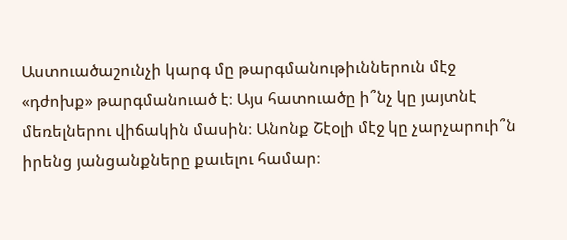Աստուածաշունչի կարգ մը թարգմանութիւններուն մէջ «դժոխք» թարգմանուած է։ Այս հատուածը ի՞նչ կը յայտնէ մեռելներու վիճակին մասին։ Անոնք Շէօլի մէջ կը չարչարուի՞ն իրենց յանցանքները քաւելու համար։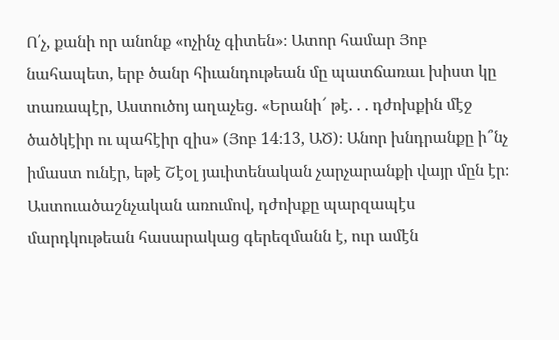Ո՛չ, քանի որ անոնք «ոչինչ գիտեն»։ Ատոր համար Յոբ նահապետ, երբ ծանր հիւանդութեան մը պատճառաւ խիստ կը տառապէր, Աստուծոյ աղաչեց. «Երանի՜ թէ. . . դժոխքին մէջ ծածկէիր ու պահէիր զիս» (Յոբ 14։13, ԱԾ)։ Անոր խնդրանքը ի՞նչ իմաստ ունէր, եթէ Շէօլ յաւիտենական չարչարանքի վայր մըն էր։ Աստուածաշնչական առումով, դժոխքը պարզապէս մարդկութեան հասարակաց գերեզմանն է, ուր ամէն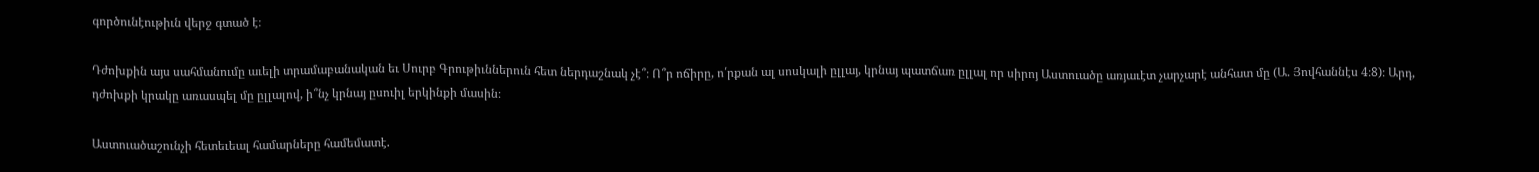գործունէութիւն վերջ գտած է։

Դժոխքին այս սահմանումը աւելի տրամաբանական եւ Սուրբ Գրութիւններուն հետ ներդաշնակ չէ՞։ Ո՞ր ոճիրը, ո՛րքան ալ սոսկալի ըլլայ, կրնայ պատճառ ըլլալ որ սիրոյ Աստուածը առյաւէտ չարչարէ անհատ մը (Ա. Յովհաննէս 4։8)։ Արդ, դժոխքի կրակը առասպել մը ըլլալով, ի՞նչ կրնայ ըսուիլ երկինքի մասին։

Աստուածաշունչի հետեւեալ համարները համեմատէ.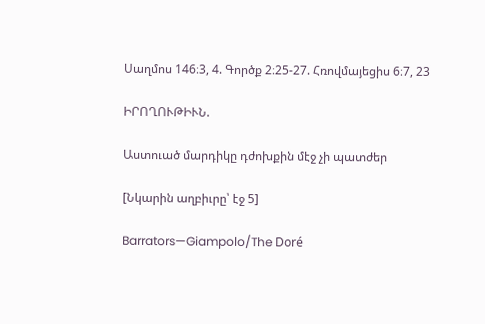Սաղմոս 146։3, 4. Գործք 2։25-27. Հռովմայեցիս 6։7, 23

ԻՐՈՂՈՒԹԻՒՆ.

Աստուած մարդիկը դժոխքին մէջ չի պատժեր

[Նկարին աղբիւրը՝ էջ 5]

Barrators—Giampolo/The Doré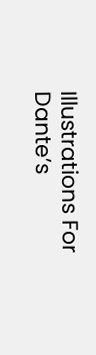Illustrations For Dante’s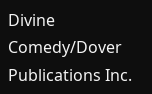Divine Comedy/Dover Publications Inc.